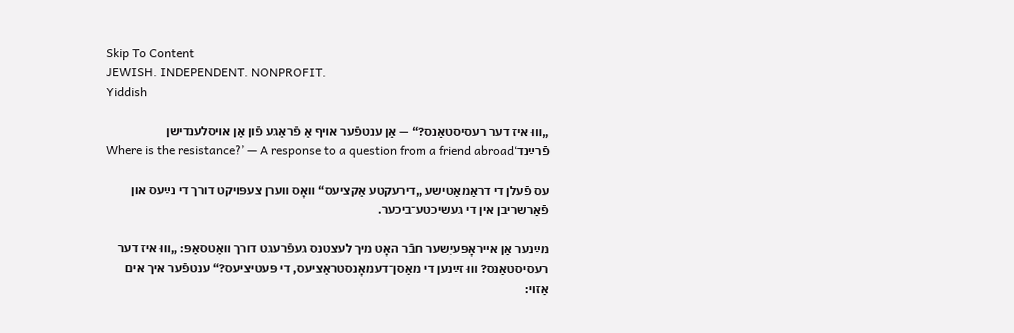Skip To Content
JEWISH. INDEPENDENT. NONPROFIT.
Yiddish

„װוּ איז דער רעסיסטאַנס?“ — אַן ענטפֿער אױף אַ פֿראַגע פֿון אַן אױסלענדישן פֿרײַנד‘Where is the resistance?’ — A response to a question from a friend abroad

עס פֿעלן די דראַמאַטישע „דירעקטע אַקציעס“ װאָס װערן צעפּױקט דורך די נײַעס און פֿאַרשריבן אין די געשיכטע־ביכער.

מײַנער אַן אײראָפּעיִשער חבֿר האָט מיך לעצטנס געפֿרעגט דורך װאַטסאַפּ: „װוּ איז דער רעסיסטאַנס? װוּ זײַנען די מאַסן־דעמאָנסטראַציעס, די פּעטיציעס?“ ענטפֿער איך אים אַזױ: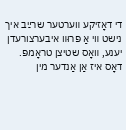די דאָזיקע װערטער שרײַב איך נישט װי אַ פּרוּװ איבערצורעדן יענע, װאָס שטיצן טראָמפּ. דאָס איז אַן אַנדער מין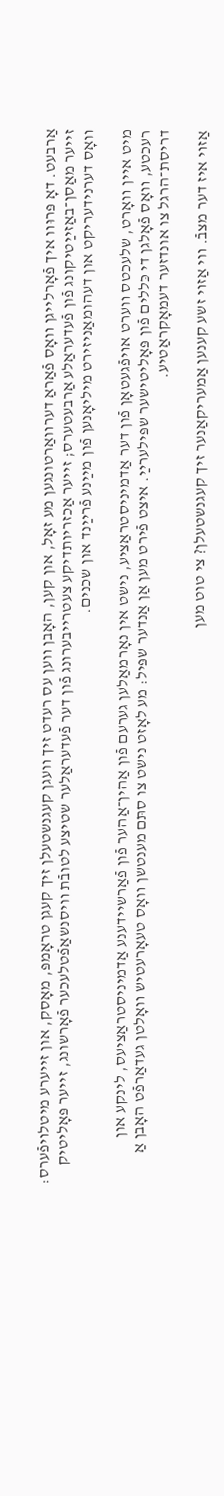אַרבעט. דאָ פּרוּװ איך פֿאָרלײגן װאָס פֿאַראַ דערװאַרטונגען מע זאָל, און קען, האָבן װען עס רעדט זיך װעגן קעגנשטעלן זיך קעגן טראָמפּ, מאָסק, און זײערע מיטלױפֿערס: זײער מאַסן־באַזײַטיקונג פֿון פֿעדעראַלע אַרבעטערס; זייער אַכזריותדיקע צעטרײבערונג פֿון דער פֿעדעראַלער שטיצע לטובֿת װיסנשאַפֿטלעכער פֿאָרשונג, זײער פּאָליטיק װאָס דערנידעריקט און דעהומאַניזירט מיליאָנען פֿון מײַנע פֿרײַנד און שכנים.

מיט אײן װאָרט, שלעכטס װערט אױפֿגעטאָן פֿון דער אַדמיניסטראַציע, נישט אין נאָרמאַלען גערעם פֿון אַהין־אַהער פֿון פֿאַרשײדענע אַדמיניסטראַציעס, לינקע און רעכטע, װאָס פֿאָלגן די כּללים פֿון פּאָליטישער שפּילערײַ. איצט פֿירט מען אַן אַנדער שפּיל: מע לאָזט נישט צו סתּם מענטשן װאָס טעאָרעטיש װאָלטן געדאַרפֿט האָבן אַ דריסת־הרגל צו אונדזער דעמאָקראַטיע.

אַזױ איז דער מצבֿ. װי אַזױ זשע קענען אַמעריקאַנער זיך קעגנשטעלן? צי טוט מען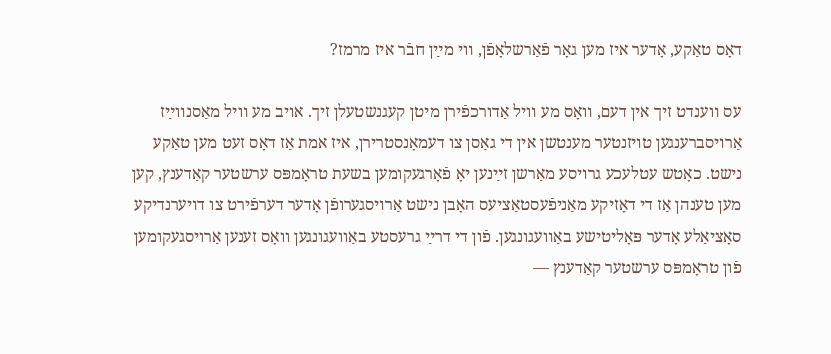דאָס טאַקע, אָדער איז מען גאָר פֿאַרשלאָפֿן, װי מײַן חבֿר איז מרמז?

עס װענדט זיך אין דעם, װאָס מע װיל אַדורכפֿירן מיטן קעגנשטעלן זיך. אױב מע װיל מאַסנװײַז אַרױסברענגען טױזנטער מענטשן אין די גאַסן צו דעמאָנסטרירן, איז אמת אַז דאָס זעט מען טאַקע נישט. כאָטש עטלעכע גרױסע מאַרשן זײַנען יאָ פֿאָרגעקומען בשעת טראָמפּס ערשטער קאַדענץ, קען מען טענהן אַז די דאָזיקע מאַניפֿעסטאַציעס האָבן נישט אַרױסגערופֿן אָדער דערפֿירט צו דױערנדיקע סאָציאַלע אָדער פּאָליטישע באַװעגונגען. פֿון די דרײַ גרעסטע באַוועגונגען וואָס זענען אַרויסגעקומען פֿון טראָמפּס ערשטער קאַדענץ —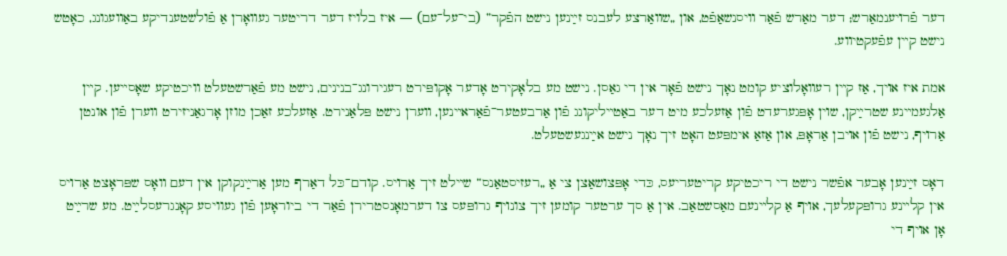דער פֿרױענמאַרש; דער מאַרש פֿאַר װיסנשאַפֿט, און „שװאַרצע לעבנס זײַנען נישט הפֿקר” (בי־על־עם) — איז בלויז דער דריטער געװאָרן אַ פֿולשטענדיקע באַװעגונג, כאָטש נישט קײן עפֿעקטיװע.

אמת איז אױך, אַז קײן רעװאָלוציע קומט נאָך נישט פֿאָר אין די גאַסן. נישט מע בלאָקירט אָדער אָקופּירט רעגירונג־בנינים, נישט מע פֿאַרשטעלט װיכטיקע שאָסײען. קײן אַלגעמײנע שטרײַקן, שױן אָפּגערעדט פֿון אַזעלכע מיט דער באַטײליקונג פֿון אַרבעטער־פֿאַראײנען, װערן נישט פּלאַנירט. אַזעלכע זאַכן מוזן אָרגאַניזירט װערן פֿון אונטן אַרױף, נישט פֿון אױבן אַראָפּ, און אַזאַ אימפּעט האָט זיך נאָך נישט אײַנגעשטעלט.

דאָס זײַנען אָבער אפֿשר נישט די ריכטיקע קריטעריעס, כּדי אָפּצושאַצן צי אַ „רעזיסטאַנס“ שײלט זיך אַרױס. קודם־כּל דאַרף מען אַרײַנקוקן אין דעם װאָס שפּראָצט אַרױס אין קלײנע גרופּקעלעך, אױף אַ קלײנעם מאַסשטאַב. אין אַ סך ערטער קומען זיך צונױף גרופּעס צו דערמאָנסטרירן פֿאַר די ביוראָען פֿון געוויסע קאָנגרעסלײַט. מע שרײַט אָן אױף די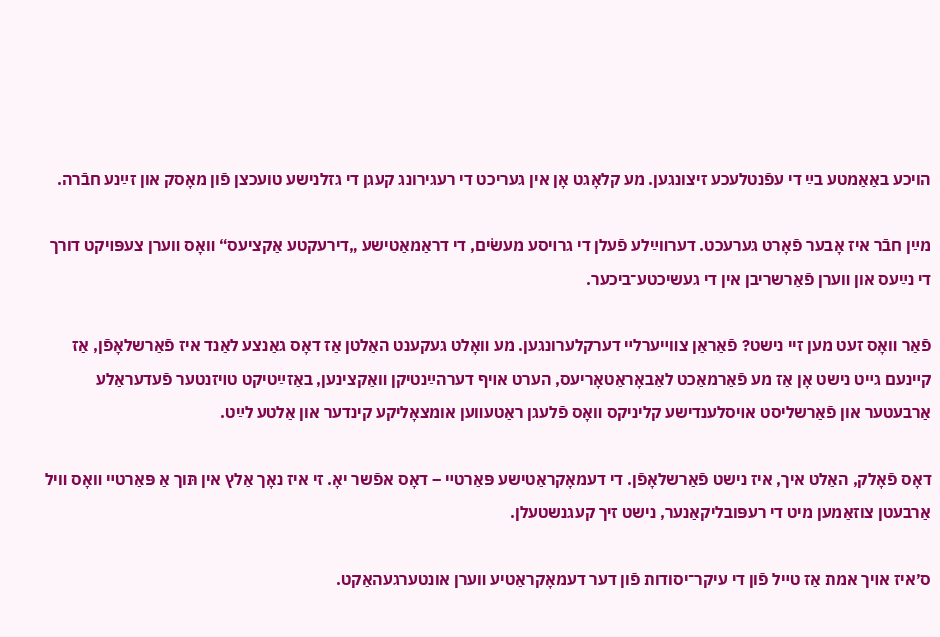הויכע באַאַמטע בײַ די עפֿנטלעכע זיצונגען. מע קלאָגט אָן אין געריכט די רעגירונג קעגן די גזלנישע טועכצן פֿון מאָסק און זײַנע חבֿרה.

מײַן חבֿר איז אָבער פֿאָרט גערעכט. דערװײַלע פֿעלן די גרױסע מעשׂים, די דראַמאַטישע „דירעקטע אַקציעס“ װאָס װערן צעפּױקט דורך די נײַעס און װערן פֿאַרשריבן אין די געשיכטע־ביכער.

פֿאַר װאָס זעט מען זיי נישט? פֿאַראַן צװײערלײ דערקלערונגען. מע װאָלט געקענט האַלטן אַז דאָס גאַנצע לאַנד איז פֿאַרשלאָפֿן, אַז קײנעם גײט נישט אָן אַז מע פֿאַרמאַכט לאַבאָראַטאָריעס, הערט אױף דערהײַנטיקן װאַקצינען, באַזײַטיקט טױזנטער פֿעדעראַלע אַרבעטער און פֿאַרשליסט אױסלענדישע קליניקס װאָס פֿלעגן ראַטעװען אומצאָליקע קינדער און אַלטע לײַט.

דאָס פֿאָלק, האַלט איך, איז נישט פֿאַרשלאָפֿן. די דעמאָקראַטישע פּאַרטײ – דאָס אפֿשר יאָ. זי איז נאָך אַלץ אין תּוך אַ פּאַרטײ װאָס װיל אַרבעטן צוזאַמען מיט די רעפּובליקאַנער, נישט זיך קעגנשטעלן.

ס׳איז אױך אמת אַז טײל פֿון די עיקר־יסודות פֿון דער דעמאָקראַטיע װערן אונטערגעהאַקט.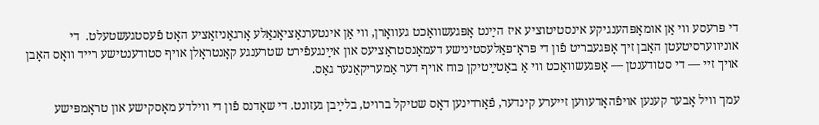די פּרעסע װי אַן אומאָפּהענגיקע אינסטיטוציע איז הײַנט אָפּגעשװאַכט געוואָרן, װי אַן אינטערנאַציאָנאַלע אָרגאַניזאַציע האָט פֿעסטגעשטעלט.  די אוניװערסיטעטן האָבן זיך אָפּגעבריט פֿון די פּראָ־פּאַלעסטינישע דעמאָנסטראַציעס און אײַנגעפֿירט שטרענגע קאָנטראָלן אױף סטודענטישע רײד װאָס האָבן אױך זײ — די סטודענטן — אָפּגעשװאַכט װי אַ באַטײַטיקן כּוח אױף דער אַמעריקאַנער גאַס.

עמך װיל אָבער קענען אױפֿהאָדעװען זייערע קינדער, פֿאַרדינען דאָס שטיקל ברױט, בלײַבן געזונט. די שאָדנס פֿון די װילדע מאָסקישע און טראָמפּישע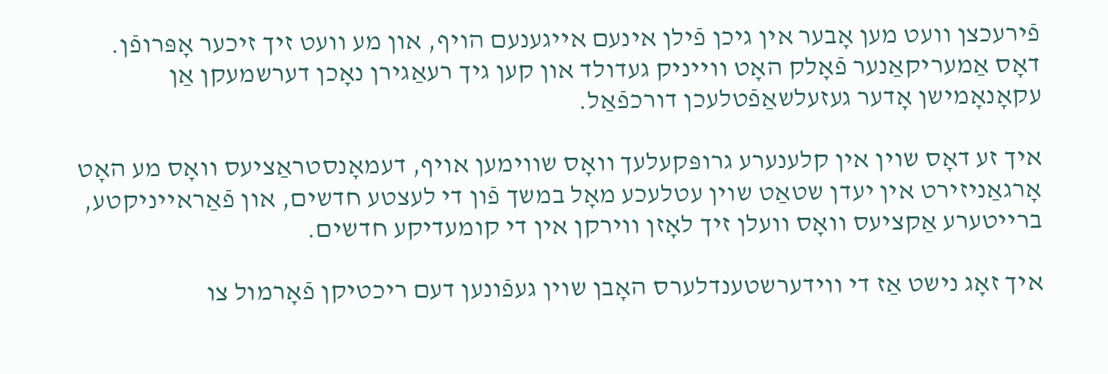פֿירעכצן װעט מען אָבער אין גיכן פֿילן אינעם אײגענעם הױף, און מע װעט זיך זיכער אָפּרופֿן. דאָס אַמעריקאַנער פֿאָלק האָט װײניק געדולד און קען גיך רעאַגירן נאָכן דערשמעקן אַן עקאָנאָמישן אָדער געזעלשאַפֿטלעכן דורכפֿאַל.

איך זע דאָס שױן אין קלענערע גרופּקעלעך װאָס שװימען אױף, דעמאָנסטראַציעס װאָס מע האָט אָרגאַניזירט אין יעדן שטאַט שױן עטלעכע מאָל במשך פֿון די לעצטע חדשים, און פֿאַראײניקטע, ברײטערע אַקציעס װאָס װעלן זיך לאָזן װירקן אין די קומעדיקע חדשים.

איך זאָג נישט אַז די װידערשטענדלערס האָבן שױן געפֿונען דעם ריכטיקן פֿאָרמול צו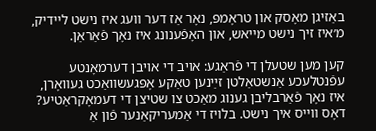באַזיגן מאָסק און טראָמפּ, נאָר אַז דער װעג איז נישט לײדיק, מ׳איז זיך נישט מייאש, און האָפֿענונג איז נאָך פֿאַראַן.

קען מען שטעלן די פֿראַגע: אױב די אױבן דערמאָנטע עפֿנטלעכע אַנשטאַלטן זײַנען טאַקע אָפּגעשװאַכט געװאָרן, איז נאָך פֿאַרבליבן גענוג מאַכט צו שטיצן די דעמאָקראַטיע? דאָס װײס איך נישט. בלױז די אַמעריקאַנער פֿון אַ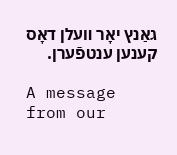גאַנץ יאָר װעלן דאָס קענען ענטפֿערן.

A message from our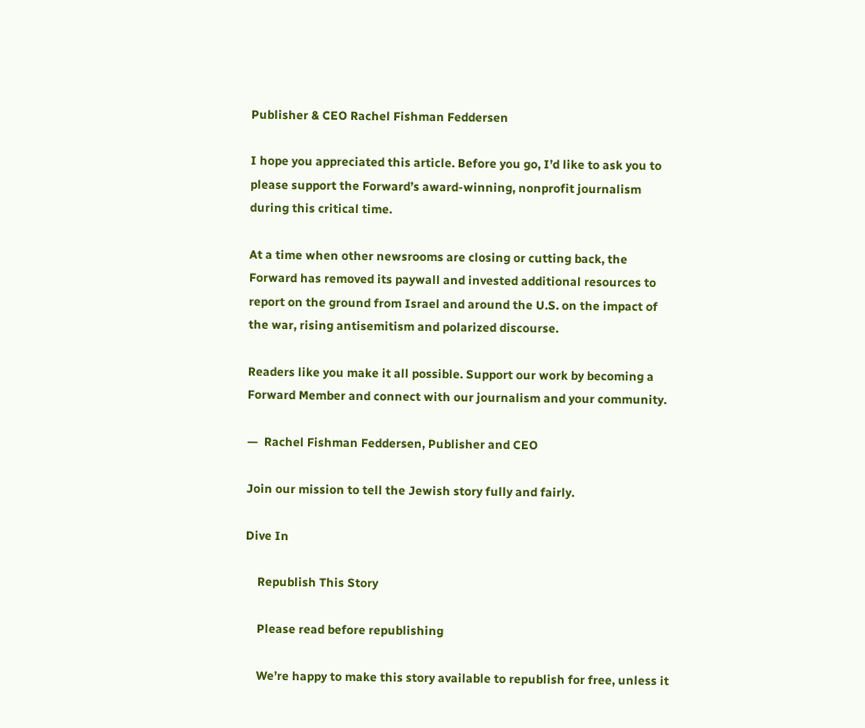Publisher & CEO Rachel Fishman Feddersen

I hope you appreciated this article. Before you go, I’d like to ask you to please support the Forward’s award-winning, nonprofit journalism during this critical time.

At a time when other newsrooms are closing or cutting back, the Forward has removed its paywall and invested additional resources to report on the ground from Israel and around the U.S. on the impact of the war, rising antisemitism and polarized discourse.

Readers like you make it all possible. Support our work by becoming a Forward Member and connect with our journalism and your community.

—  Rachel Fishman Feddersen, Publisher and CEO

Join our mission to tell the Jewish story fully and fairly.

Dive In

    Republish This Story

    Please read before republishing

    We’re happy to make this story available to republish for free, unless it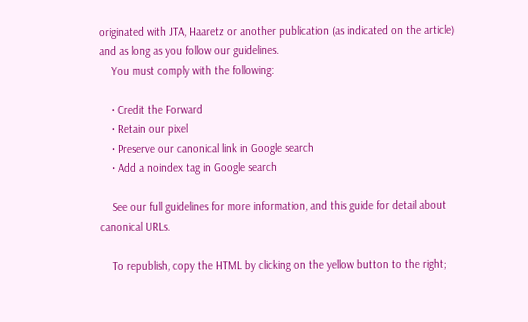originated with JTA, Haaretz or another publication (as indicated on the article) and as long as you follow our guidelines.
    You must comply with the following:

    • Credit the Forward
    • Retain our pixel
    • Preserve our canonical link in Google search
    • Add a noindex tag in Google search

    See our full guidelines for more information, and this guide for detail about canonical URLs.

    To republish, copy the HTML by clicking on the yellow button to the right;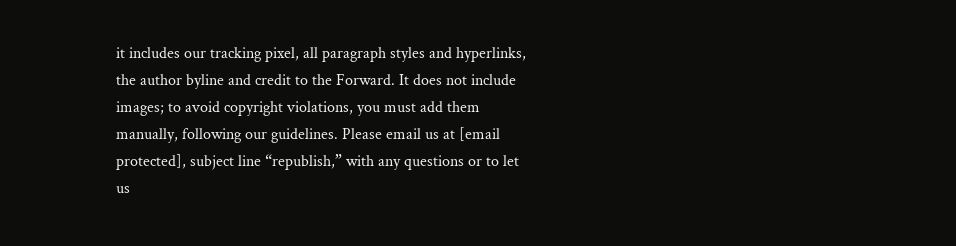it includes our tracking pixel, all paragraph styles and hyperlinks, the author byline and credit to the Forward. It does not include images; to avoid copyright violations, you must add them manually, following our guidelines. Please email us at [email protected], subject line “republish,” with any questions or to let us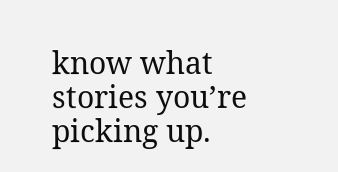know what stories you’re picking up.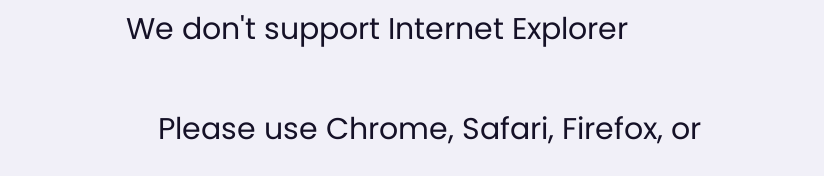We don't support Internet Explorer

    Please use Chrome, Safari, Firefox, or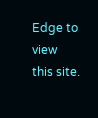Edge to view this site.